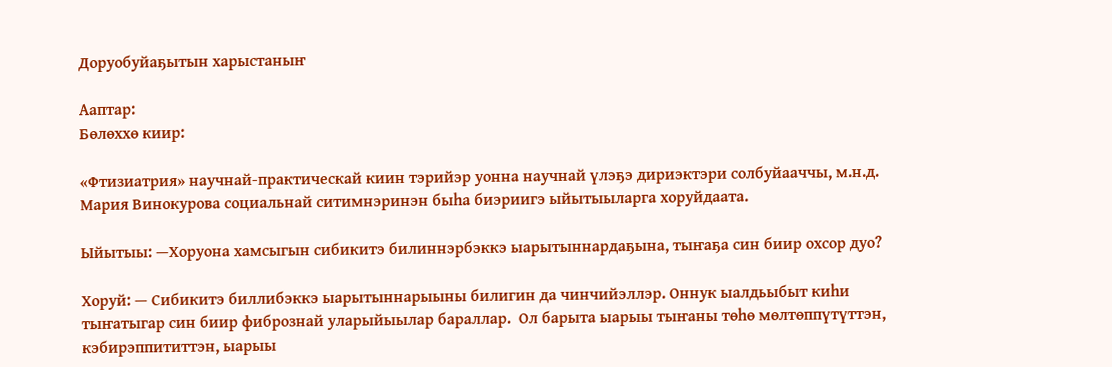Доруобуйаҕытын харыстаныҥ

Ааптар:
Бөлөххө киир:

«Фтизиатрия» научнай-практическай киин тэрийэр уонна научнай үлэҕэ дириэктэри солбуйааччы, м.н.д. Мария Винокурова социальнай ситимнэринэн быһа биэриигэ ыйытыыларга хоруйдаата.

Ыйытыы: —Хоруона хамсыгын сибикитэ билиннэрбэккэ ыарытыннардаҕына, тыҥаҕа син биир охсор дуо?

Хоруй: — Сибикитэ биллибэккэ ыарытыннарыыны билигин да чинчийэллэр. Оннук ыалдьыбыт киһи тыҥатыгар син биир фибрознай уларыйыылар бараллар.  Ол барыта ыарыы тыҥаны төһө мөлтөппүтүттэн, кэбирэппититтэн, ыарыы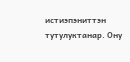истиэпэниттэн тутулуктанар. Ону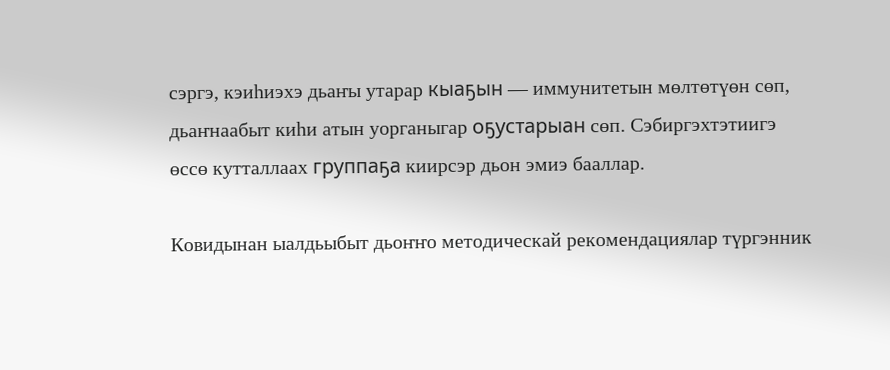сэргэ, кэиһиэхэ дьаҥы утарар кыаҕын — иммунитетын мөлтөтүөн сөп, дьаҥнаабыт киһи атын уорганыгар оҕустарыан сөп. Сэбиргэхтэтиигэ өссө кутталлаах группаҕа киирсэр дьон эмиэ бааллар.

Ковидынан ыалдьыбыт дьоҥҥо методическай рекомендациялар түргэнник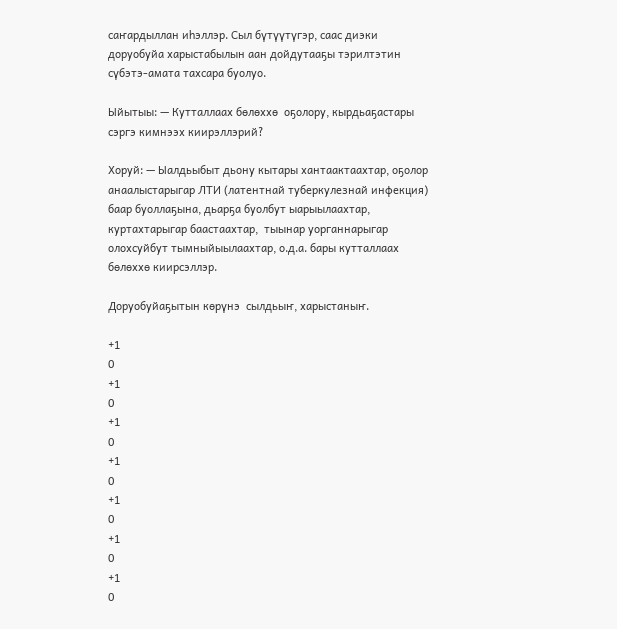саҥардыллан иһэллэр. Сыл бүтүүтүгэр, саас диэки доруобуйа харыстабылын аан дойдутааҕы тэрилтэтин сүбэтэ-амата тахсара буолуо.

Ыйытыы: — Кутталлаах бөлөххө  оҕолору, кырдьаҕастары сэргэ кимнээх киирэллэрий?

Хоруй: — Ыалдьыбыт дьону кытары хантаактаахтар, оҕолор анаалыстарыгар ЛТИ (латентнай туберкулезнай инфекция) баар буоллаҕына, дьарҕа буолбут ыарыылаахтар, куртахтарыгар баастаахтар,  тыынар уорганнарыгар олохсуйбут тымныйыылаахтар, о.д.а. бары кутталлаах бөлөххө киирсэллэр.

Доруобуйаҕытын көрүнэ  сылдьыҥ, харыстаныҥ.

+1
0
+1
0
+1
0
+1
0
+1
0
+1
0
+1
0